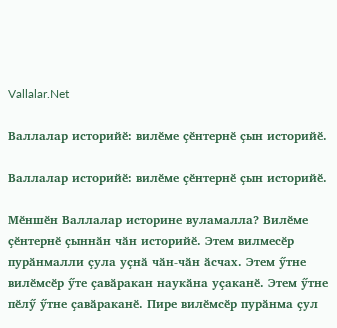Vallalar.Net

Валлалар историйӗ: вилӗме ҫӗнтернӗ ҫын историйӗ.

Валлалар историйӗ: вилӗме ҫӗнтернӗ ҫын историйӗ.

Мӗншӗн Валлалар историне вуламалла? Вилӗме ҫӗнтернӗ ҫыннӑн чӑн историйӗ. Этем вилмесӗр пурӑнмалли ҫула уҫнӑ чӑн-чӑн ӑсчах. Этем ӳтне вилӗмсӗр ӳте ҫавӑракан наукӑна уҫаканӗ. Этем ӳтне пӗлӳ ӳтне ҫавӑраканӗ. Пире вилӗмсӗр пурӑнма ҫул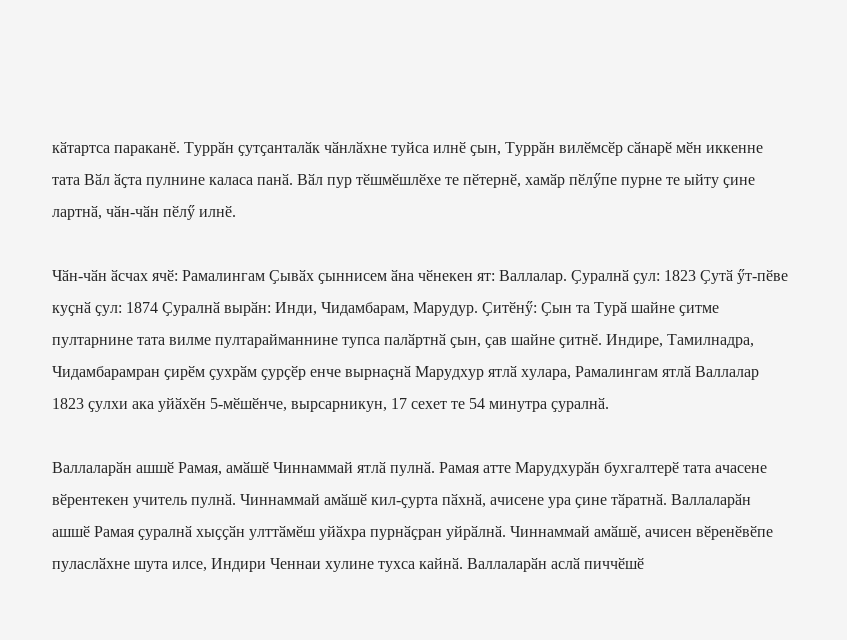кӑтартса параканӗ. Туррӑн ҫутҫанталӑк чӑнлӑхне туйса илнӗ ҫын, Туррӑн вилӗмсӗр сӑнарӗ мӗн иккенне тата Вӑл ӑҫта пулнине каласа панӑ. Вӑл пур тӗшмӗшлӗхе те пӗтернӗ, хамӑр пӗлӳпе пурне те ыйту ҫине лартнӑ, чӑн-чӑн пӗлӳ илнӗ.

Чӑн-чӑн ӑсчах ячӗ: Рамалингам Ҫывӑх ҫыннисем ӑна чӗнекен ят: Валлалар. Ҫуралнӑ ҫул: 1823 Ҫутӑ ӳт-пӗве куҫнӑ ҫул: 1874 Ҫуралнӑ вырӑн: Инди, Чидамбарам, Марудур. Ҫитӗнӳ: Ҫын та Турӑ шайне ҫитме пултарнине тата вилме пултарайманнине тупса палӑртнӑ ҫын, ҫав шайне ҫитнӗ. Индире, Тамилнадра, Чидамбарамран ҫирӗм ҫухрӑм ҫурҫӗр енче вырнаҫнӑ Марудхур ятлӑ хулара, Рамалингам ятлӑ Валлалар 1823 ҫулхи ака уйӑхӗн 5-мӗшӗнче, вырсарникун, 17 сехет те 54 минутра ҫуралнӑ.

Валлаларӑн ашшӗ Рамая, амӑшӗ Чиннаммай ятлӑ пулнӑ. Рамая атте Марудхурӑн бухгалтерӗ тата ачасене вӗрентекен учитель пулнӑ. Чиннаммай амӑшӗ кил-ҫурта пӑхнӑ, ачисене ура ҫине тӑратнӑ. Валлаларӑн ашшӗ Рамая ҫуралнӑ хыҫҫӑн улттӑмӗш уйӑхра пурнӑҫран уйрӑлнӑ. Чиннаммай амӑшӗ, ачисен вӗренӗвӗпе пуласлӑхне шута илсе, Индири Ченнаи хулине тухса кайнӑ. Валлаларӑн аслӑ пиччӗшӗ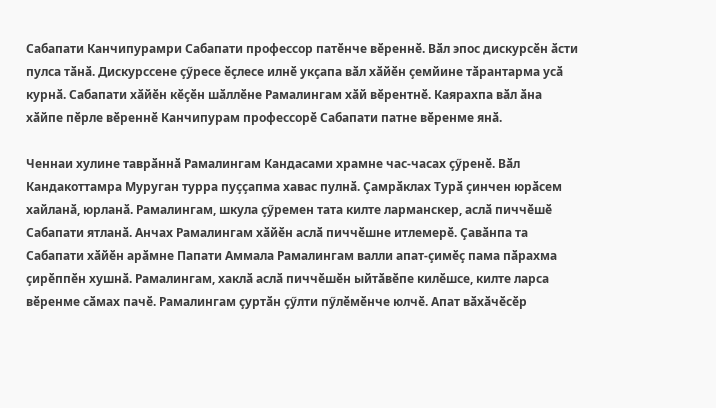Сабапати Канчипурамри Сабапати профессор патӗнче вӗреннӗ. Вӑл эпос дискурсӗн ӑсти пулса тӑнӑ. Дискурссене ҫӳресе ӗҫлесе илнӗ укҫапа вӑл хӑйӗн ҫемйине тӑрантарма усӑ курнӑ. Сабапати хӑйӗн кӗҫӗн шӑллӗне Рамалингам хӑй вӗрентнӗ. Каярахпа вӑл ӑна хӑйпе пӗрле вӗреннӗ Канчипурам профессорӗ Сабапати патне вӗренме янӑ.

Ченнаи хулине таврӑннӑ Рамалингам Кандасами храмне час-часах ҫӳренӗ. Вӑл Кандакоттамра Муруган турра пуҫҫапма хавас пулнӑ. Çамрӑклах Турӑ ҫинчен юрӑсем хайланӑ, юрланӑ. Рамалингам, шкула ҫӳремен тата килте ларманскер, аслӑ пиччӗшӗ Сабапати ятланӑ. Анчах Рамалингам хӑйӗн аслӑ пиччӗшне итлемерӗ. Ҫавӑнпа та Сабапати хӑйӗн арӑмне Папати Аммала Рамалингам валли апат-ҫимӗҫ пама пӑрахма ҫирӗппӗн хушнӑ. Рамалингам, хаклӑ аслӑ пиччӗшӗн ыйтӑвӗпе килӗшсе, килте ларса вӗренме сӑмах пачӗ. Рамалингам ҫуртӑн ҫӳлти пӳлӗмӗнче юлчӗ. Апат вӑхӑчӗсӗр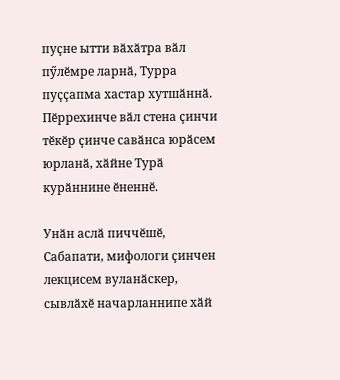пуҫне ытти вӑхӑтра вӑл пӳлӗмре ларнӑ, Турра пуҫҫапма хастар хутшӑннӑ. Пӗррехинче вӑл стена ҫинчи тӗкӗр ҫинче савӑнса юрӑсем юрланӑ, хӑйне Турӑ курӑннине ӗненнӗ.

Унӑн аслӑ пиччӗшӗ, Сабапати, мифологи ҫинчен лекцисем вуланӑскер, сывлӑхӗ начарланнипе хӑй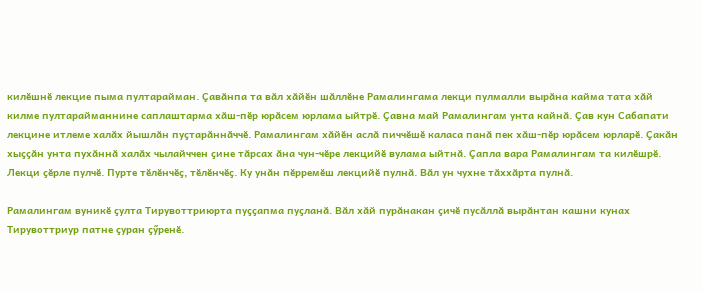килӗшнӗ лекцие пыма пултарайман. Ҫавӑнпа та вӑл хӑйӗн шӑллӗне Рамалингама лекци пулмалли вырӑна кайма тата хӑй килме пултарайманнине саплаштарма хӑш-пӗр юрӑсем юрлама ыйтрӗ. Ҫавна май Рамалингам унта кайнӑ. Ҫав кун Сабапати лекцине итлеме халӑх йышлӑн пуҫтарӑннӑччӗ. Рамалингам хӑйӗн аслӑ пиччӗшӗ каласа панӑ пек хӑш-пӗр юрӑсем юрларӗ. Ҫакӑн хыҫҫӑн унта пухӑннӑ халӑх чылайччен ҫине тӑрсах ӑна чун-чӗре лекцийӗ вулама ыйтнӑ. Ҫапла вара Рамалингам та килӗшрӗ. Лекци ҫӗрле пулчӗ. Пурте тӗлӗнчӗҫ, тӗлӗнчӗҫ. Ку унӑн пӗрремӗш лекцийӗ пулнӑ. Вӑл ун чухне тӑххӑрта пулнӑ.

Рамалингам вуникӗ ҫулта Тирувоттриюрта пуҫҫапма пуҫланӑ. Вӑл хӑй пурӑнакан ҫичӗ пусӑллӑ вырӑнтан кашни кунах Тирувоттриур патне ҫуран ҫӳренӗ.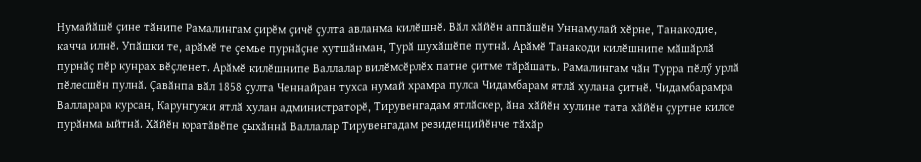Нумайӑшӗ ҫине тӑнипе Рамалингам ҫирӗм ҫичӗ ҫулта авланма килӗшнӗ. Вӑл хӑйӗн аппӑшӗн Уннамулай хӗрне, Танакодие, качча илнӗ. Упӑшки те, арӑмӗ те ҫемье пурнӑҫне хутшӑнман, Турӑ шухӑшӗпе путнӑ. Арӑмӗ Танакоди килӗшнипе мӑшӑрлӑ пурнӑҫ пӗр кунрах вӗҫленет. Арӑмӗ килӗшнипе Валлалар вилӗмсӗрлӗх патне ҫитме тӑрӑшать. Рамалингам чӑн Турра пӗлӳ урлӑ пӗлесшӗн пулнӑ. Çавӑнпа вӑл 1858 ҫулта Ченнайран тухса нумай храмра пулса Чидамбарам ятлӑ хулана ҫитнӗ. Чидамбарамра Валларара курсан, Карунгужи ятлӑ хулан администраторӗ, Тирувенгадам ятлӑскер, ӑна хӑйӗн хулине тата хӑйӗн ҫуртне килсе пурӑнма ыйтнӑ. Хӑйӗн юратӑвӗпе ҫыхӑннӑ Валлалар Тирувенгадам резиденцийӗнче тӑхӑр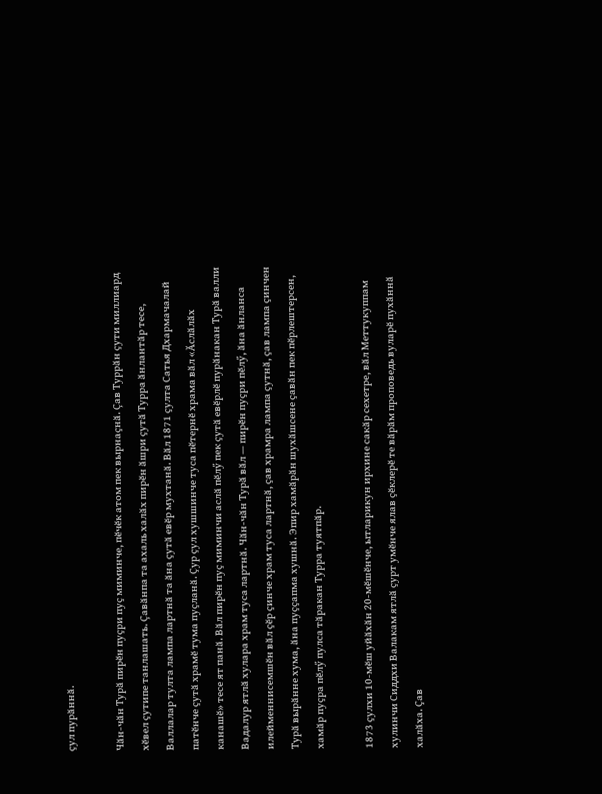ҫул пурӑннӑ.

Чӑн-чӑн Турӑ пирӗн пуҫри пуҫ миминче, пӗчӗк атом пек вырнаҫнӑ. Çав Туррӑн ҫути миллиард хӗвел ҫутипе танлашать. Çавӑнпа та ахаль халӑх пирӗн ӑшри ҫутӑ Турра ӑнлантӑр тесе, Валлалар тулта лампа лартнӑ та ӑна ҫутӑ евӗр мухтанӑ. Вӑл 1871 ҫулта Сатья Дхармачалай патӗнче ҫутӑ храмӗ тума пуҫланӑ. Ҫур ҫул хушшинче туса пӗтернӗ храма вӑл «Ӑслӑлӑх канашӗ» тесе ят панӑ. Вӑл пирӗн пуҫ миминчи аслӑ пӗлӳ пек ҫутӑ евӗрлӗ пурӑнакан Турӑ валли Вадалур ятлӑ хулара храм туса лартнӑ. Чӑн-чӑн Турӑ вӑл — пирӗн пуҫри пӗлӳ, ӑна ӑнланса илейменнисемшӗн вӑл ҫӗр ҫинче храм туса лартнӑ, ҫав храмра лампа ҫутнӑ, ҫав лампа ҫинчен Турӑ вырӑнне хума, ӑна пуҫҫапма хушнӑ. Эпир хамӑрӑн шухӑшсене ҫавӑн пек пӗрлештерсен, хамӑр пуҫра пӗлӳ пулса тӑракан Турра туятпӑр.

1873 ҫулхи 10-мӗш уйӑхӑн 20-мӗшӗнче, ытларикун ирхине сакӑр сехетре, вӑл Меттукуппам хулинчи Сиддхи Валакам ятлӑ ҫурт умӗнче ялав ҫӗклерӗ те вӑрӑм проповедь вуларӗ пухӑннӑ халӑха. Ҫав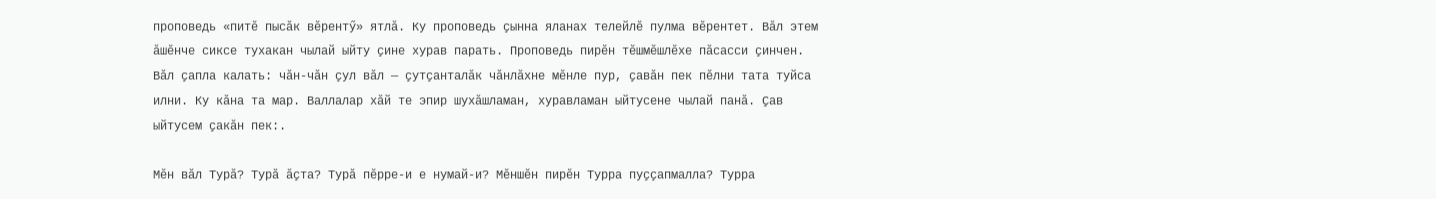проповедь «питӗ пысӑк вӗрентӳ» ятлӑ. Ку проповедь ҫынна яланах телейлӗ пулма вӗрентет. Вӑл этем ӑшӗнче сиксе тухакан чылай ыйту ҫине хурав парать. Проповедь пирӗн тӗшмӗшлӗхе пӑсасси ҫинчен. Вӑл ҫапла калать: чӑн-чӑн ҫул вӑл — ҫутҫанталӑк чӑнлӑхне мӗнле пур, ҫавӑн пек пӗлни тата туйса илни. Ку кӑна та мар. Валлалар хӑй те эпир шухӑшламан, хуравламан ыйтусене чылай панӑ. Ҫав ыйтусем ҫакӑн пек:.

Мӗн вӑл Турӑ? Турӑ ӑҫта? Турӑ пӗрре-и е нумай-и? Мӗншӗн пирӗн Турра пуҫҫапмалла? Турра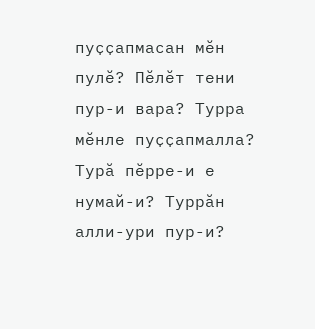пуҫҫапмасан мӗн пулӗ? Пӗлӗт тени пур-и вара? Турра мӗнле пуҫҫапмалла? Турӑ пӗрре-и е нумай-и? Туррӑн алли-ури пур-и?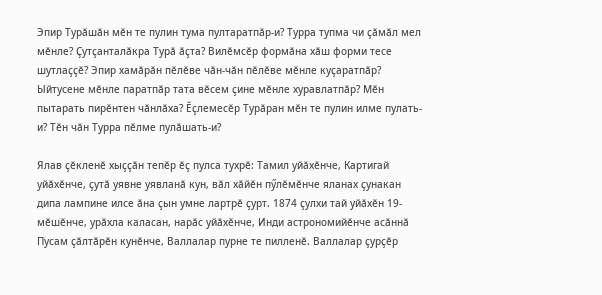Эпир Турӑшӑн мӗн те пулин тума пултаратпӑр-и? Турра тупма чи ҫӑмӑл мел мӗнле? Ҫутҫанталӑкра Турӑ ӑҫта? Вилӗмсӗр формӑна хӑш форми тесе шутлаҫҫӗ? Эпир хамӑрӑн пӗлӗве чӑн-чӑн пӗлӗве мӗнле куҫаратпӑр? Ыйтусене мӗнле паратпӑр тата вӗсем ҫине мӗнле хуравлатпӑр? Мӗн пытарать пирӗнтен чӑнлӑха? Ĕҫлемесӗр Турӑран мӗн те пулин илме пулать-и? Тӗн чӑн Турра пӗлме пулӑшать-и?

Ялав ҫӗкленӗ хыҫҫӑн тепӗр ӗҫ пулса тухрӗ: Тамил уйӑхӗнче, Картигай уйӑхӗнче, ҫутӑ уявне уявланӑ кун, вӑл хӑйӗн пӳлӗмӗнче яланах ҫунакан дипа лампине илсе ӑна ҫын умне лартрӗ ҫурт. 1874 ҫулхи тай уйӑхӗн 19-мӗшӗнче, урӑхла каласан, нарӑс уйӑхӗнче, Инди астрономийӗнче асӑннӑ Пусам ҫӑлтӑрӗн кунӗнче, Валлалар пурне те пилленӗ. Валлалар ҫурҫӗр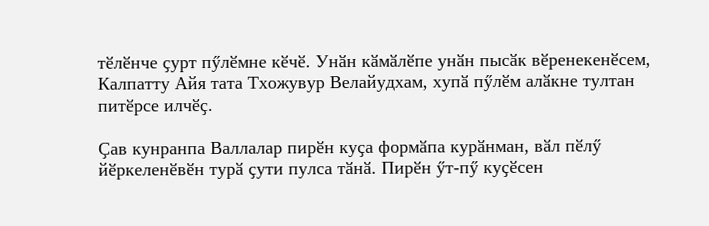тӗлӗнче ҫурт пӳлӗмне кӗчӗ. Унӑн кӑмӑлӗпе унӑн пысӑк вӗренекенӗсем, Калпатту Айя тата Тхожувур Велайудхам, хупӑ пӳлӗм алӑкне тултан питӗрсе илчӗҫ.

Ҫав кунранпа Валлалар пирӗн куҫа формӑпа курӑнман, вӑл пӗлӳ йӗркеленӗвӗн турӑ ҫути пулса тӑнӑ. Пирӗн ӳт-пӳ куҫӗсен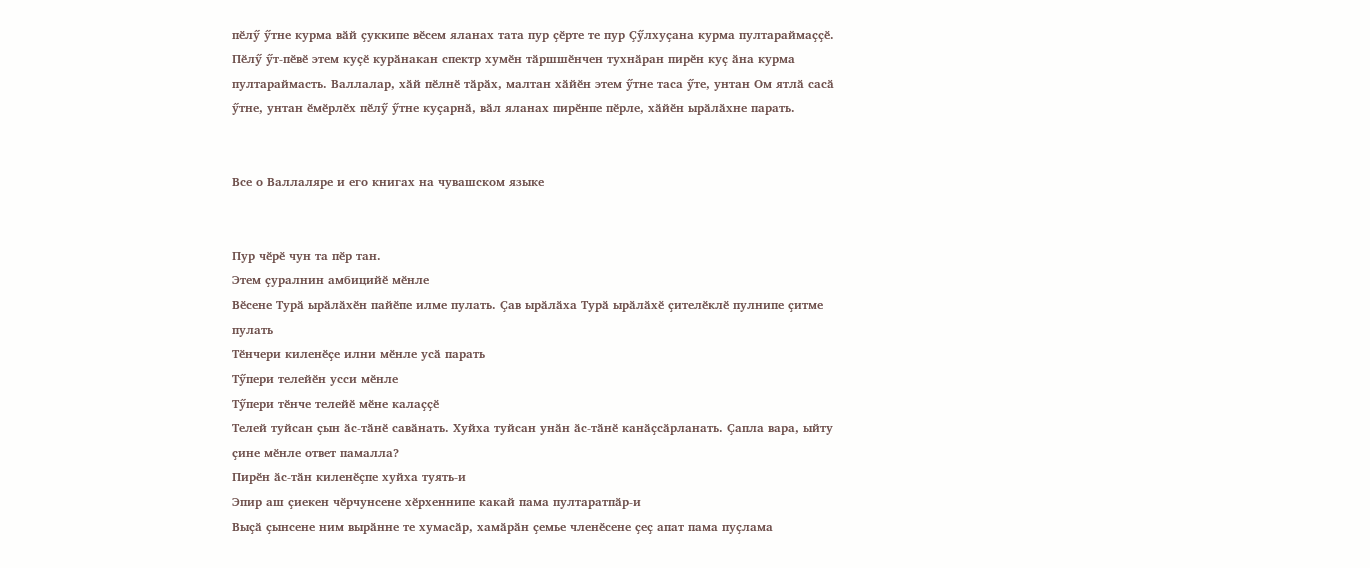пӗлӳ ӳтне курма вӑй ҫуккипе вӗсем яланах тата пур ҫӗрте те пур Ҫӳлхуҫана курма пултараймаҫҫӗ. Пӗлӳ ӳт-пӗвӗ этем куҫӗ курӑнакан спектр хумӗн тӑршшӗнчен тухнӑран пирӗн куҫ ӑна курма пултараймасть. Валлалар, хӑй пӗлнӗ тӑрӑх, малтан хӑйӗн этем ӳтне таса ӳте, унтан Ом ятлӑ сасӑ ӳтне, унтан ӗмӗрлӗх пӗлӳ ӳтне куҫарнӑ, вӑл яланах пирӗнпе пӗрле, хӑйӗн ырӑлӑхне парать.


Все о Валлаляре и его книгах на чувашском языке


Пур чӗрӗ чун та пӗр тан.
Этем ҫуралнин амбицийӗ мӗнле
Вӗсене Турӑ ырӑлӑхӗн пайӗпе илме пулать. Ҫав ырӑлӑха Турӑ ырӑлӑхӗ ҫителӗклӗ пулнипе ҫитме пулать
Тӗнчери киленӗҫе илни мӗнле усӑ парать
Тӳпери телейӗн усси мӗнле
Тӳпери тӗнче телейӗ мӗне калаҫҫӗ
Телей туйсан ҫын ӑс-тӑнӗ савӑнать. Хуйха туйсан унӑн ӑс-тӑнӗ канӑҫсӑрланать. Ҫапла вара, ыйту ҫине мӗнле ответ памалла?
Пирӗн ӑс-тӑн киленӗҫпе хуйха туять-и
Эпир аш ҫиекен чӗрчунсене хӗрхеннипе какай пама пултаратпӑр-и
Выҫӑ ҫынсене ним вырӑнне те хумасӑр, хамӑрӑн ҫемье членӗсене ҫеҫ апат пама пуҫлама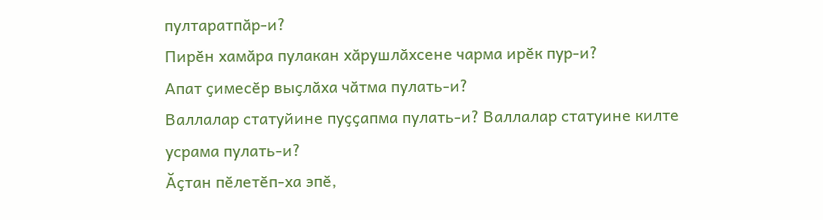пултаратпӑр-и?
Пирӗн хамӑра пулакан хӑрушлӑхсене чарма ирӗк пур-и?
Апат ҫимесӗр выҫлӑха чӑтма пулать-и?
Валлалар статуйине пуҫҫапма пулать-и? Валлалар статуине килте усрама пулать-и?
Ӑҫтан пӗлетӗп-ха эпӗ,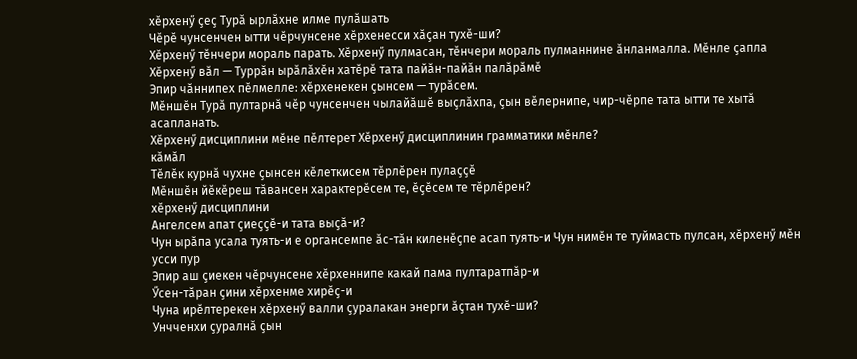хӗрхенӳ ҫеҫ Турӑ ырлӑхне илме пулӑшать
Чӗрӗ чунсенчен ытти чӗрчунсене хӗрхенесси хӑҫан тухӗ-ши?
Хӗрхенӳ тӗнчери мораль парать. Хӗрхенӳ пулмасан, тӗнчери мораль пулманнине ӑнланмалла. Мӗнле ҫапла
Хӗрхенӳ вӑл — Туррӑн ырӑлӑхӗн хатӗрӗ тата пайӑн-пайӑн палӑрӑмӗ
Эпир чӑннипех пӗлмелле: хӗрхенекен ҫынсем — турӑсем.
Мӗншӗн Турӑ пултарнӑ чӗр чунсенчен чылайӑшӗ выҫлӑхпа, ҫын вӗлернипе, чир-чӗрпе тата ытти те хытӑ асапланать.
Хӗрхенӳ дисциплини мӗне пӗлтерет Хӗрхенӳ дисциплинин грамматики мӗнле?
кӑмӑл
Тӗлӗк курнӑ чухне ҫынсен кӗлеткисем тӗрлӗрен пулаҫҫӗ
Мӗншӗн йӗкӗреш тӑвансен характерӗсем те, ӗҫӗсем те тӗрлӗрен?
хӗрхенӳ дисциплини
Ангелсем апат ҫиеҫҫӗ-и тата выҫӑ-и?
Чун ырӑпа усала туять-и е органсемпе ӑс-тӑн киленӗҫпе асап туять-и Чун нимӗн те туймасть пулсан, хӗрхенӳ мӗн усси пур
Эпир аш ҫиекен чӗрчунсене хӗрхеннипе какай пама пултаратпӑр-и
Ӳсен-тӑран ҫини хӗрхенме хирӗҫ-и
Чуна ирӗлтерекен хӗрхенӳ валли ҫуралакан энерги ӑҫтан тухӗ-ши?
Унчченхи ҫуралнӑ ҫын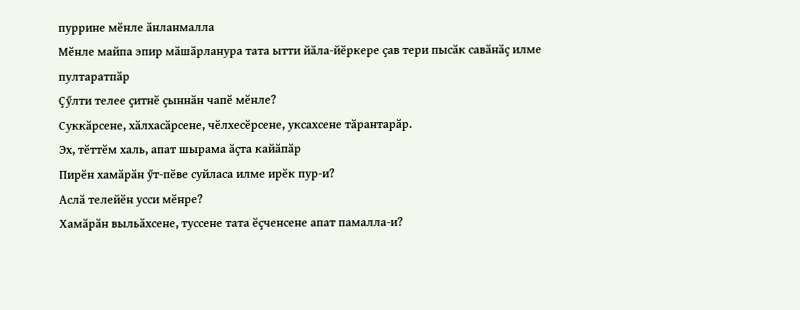пуррине мӗнле ӑнланмалла
Мӗнле майпа эпир мӑшӑрланура тата ытти йӑла-йӗркере ҫав тери пысӑк савӑнӑҫ илме пултаратпӑр
Ҫӳлти телее ҫитнӗ ҫыннӑн чапӗ мӗнле?
Суккӑрсене, хӑлхасӑрсене, чӗлхесӗрсене, уксахсене тӑрантарӑр.
Эх, тӗттӗм халь, апат шырама ӑҫта кайӑпӑр
Пирӗн хамӑрӑн ӳт-пӗве суйласа илме ирӗк пур-и?
Аслӑ телейӗн усси мӗнре?
Хамӑрӑн выльӑхсене, туссене тата ӗҫченсене апат памалла-и?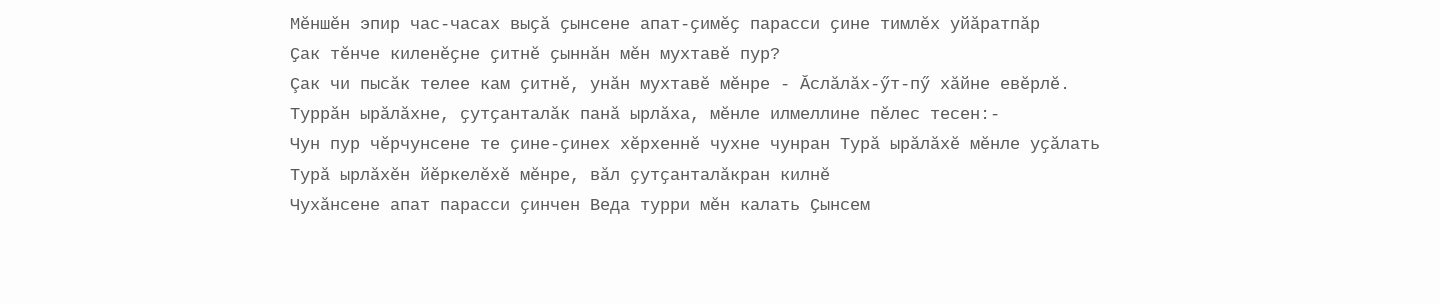Мӗншӗн эпир час-часах выҫӑ ҫынсене апат-ҫимӗҫ парасси ҫине тимлӗх уйӑратпӑр
Ҫак тӗнче киленӗҫне ҫитнӗ ҫыннӑн мӗн мухтавӗ пур?
Çак чи пысӑк телее кам ҫитнӗ, унӑн мухтавӗ мӗнре - Ӑслӑлӑх-ӳт-пӳ хӑйне евӗрлӗ.
Туррӑн ырӑлӑхне, ҫутҫанталӑк панӑ ырлӑха, мӗнле илмеллине пӗлес тесен:-
Чун пур чӗрчунсене те ҫине-ҫинех хӗрхеннӗ чухне чунран Турӑ ырӑлӑхӗ мӗнле уҫӑлать
Турӑ ырлӑхӗн йӗркелӗхӗ мӗнре, вӑл ҫутҫанталӑкран килнӗ
Чухӑнсене апат парасси ҫинчен Веда турри мӗн калать Ҫынсем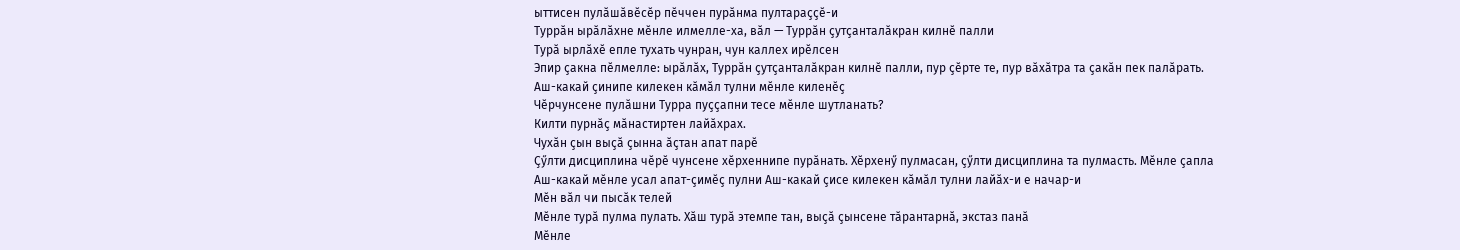ыттисен пулӑшӑвӗсӗр пӗччен пурӑнма пултараҫҫӗ-и
Туррӑн ырӑлӑхне мӗнле илмелле-ха, вӑл — Туррӑн ҫутҫанталӑкран килнӗ палли
Турӑ ырлӑхӗ епле тухать чунран, чун каллех ирӗлсен
Эпир ҫакна пӗлмелле: ырӑлӑх, Туррӑн ҫутҫанталӑкран килнӗ палли, пур ҫӗрте те, пур вӑхӑтра та ҫакӑн пек палӑрать.
Аш-какай ҫинипе килекен кӑмӑл тулни мӗнле киленӗҫ
Чӗрчунсене пулӑшни Турра пуҫҫапни тесе мӗнле шутланать?
Килти пурнӑҫ мӑнастиртен лайӑхрах.
Чухӑн ҫын выҫӑ ҫынна ӑҫтан апат парӗ
Ҫӳлти дисциплина чӗрӗ чунсене хӗрхеннипе пурӑнать. Хӗрхенӳ пулмасан, ҫӳлти дисциплина та пулмасть. Мӗнле ҫапла
Аш-какай мӗнле усал апат-ҫимӗҫ пулни Аш-какай ҫисе килекен кӑмӑл тулни лайӑх-и е начар-и
Мӗн вӑл чи пысӑк телей
Мӗнле турӑ пулма пулать. Хӑш турӑ этемпе тан, выҫӑ ҫынсене тӑрантарнӑ, экстаз панӑ
Мӗнле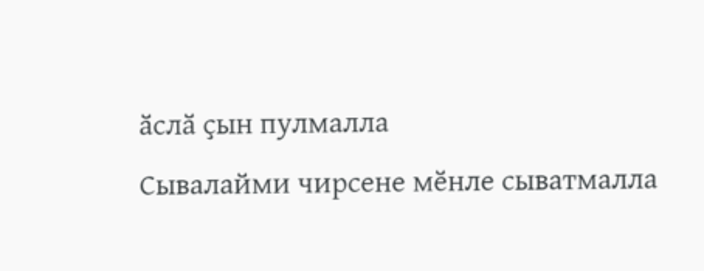ӑслӑ ҫын пулмалла
Сывалайми чирсене мӗнле сыватмалла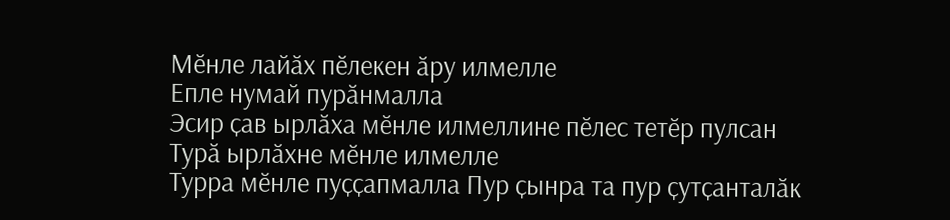Мӗнле лайӑх пӗлекен ӑру илмелле
Епле нумай пурӑнмалла
Эсир ҫав ырлӑха мӗнле илмеллине пӗлес тетӗр пулсан
Турӑ ырлӑхне мӗнле илмелле
Турра мӗнле пуҫҫапмалла Пур ҫынра та пур ҫутҫанталӑк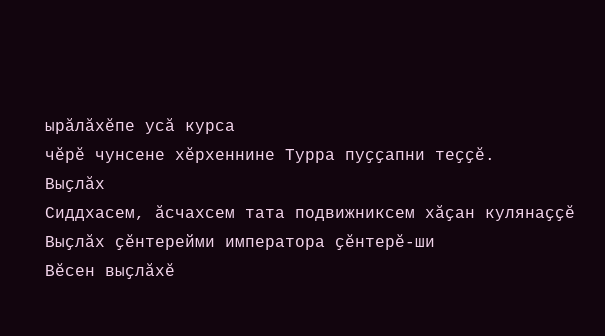ырӑлӑхӗпе усӑ курса
чӗрӗ чунсене хӗрхеннине Турра пуҫҫапни теҫҫӗ.
Выҫлӑх
Сиддхасем, ӑсчахсем тата подвижниксем хӑҫан кулянаҫҫӗ
Выҫлӑх ҫӗнтерейми императора ҫӗнтерӗ-ши
Вӗсен выҫлӑхӗ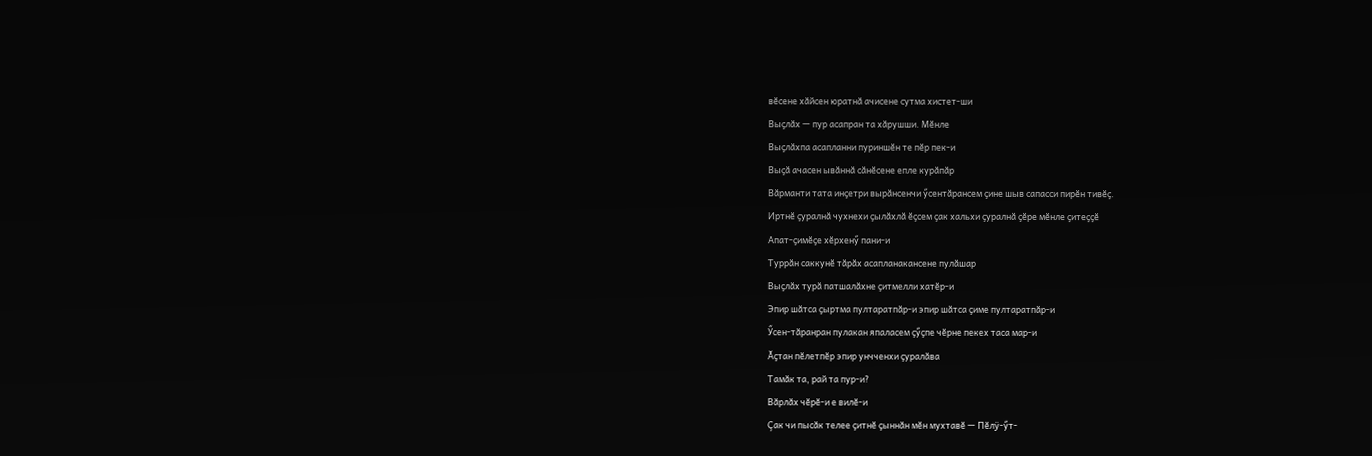вӗсене хӑйсен юратнӑ ачисене сутма хистет-ши
Выҫлӑх — пур асапран та хӑрушши. Мӗнле
Выҫлӑхпа асапланни пуриншӗн те пӗр пек-и
Выҫӑ ачасен ывӑннӑ сӑнӗсене епле курӑпӑр
Вӑрманти тата инҫетри вырӑнсенчи ӳсентӑрансем ҫине шыв сапасси пирӗн тивӗҫ.
Иртнӗ ҫуралнӑ чухнехи ҫылӑхлӑ ӗҫсем ҫак хальхи ҫуралнӑ ҫӗре мӗнле ҫитеҫҫӗ
Апат-ҫимӗҫе хӗрхенӳ пани-и
Туррӑн саккунӗ тӑрӑх асапланакансене пулӑшар
Выҫлӑх турӑ патшалӑхне ҫитмелли хатӗр-и
Эпир шӑтса ҫыртма пултаратпӑр-и эпир шӑтса ҫиме пултаратпӑр-и
Ӳсен-тӑранран пулакан япаласем ҫӳҫпе чӗрне пекех таса мар-и
Ӑҫтан пӗлетпӗр эпир унчченхи ҫуралӑва
Тамӑк та, рай та пур-и?
Вӑрлӑх чӗрӗ-и е вилӗ-и
Çак чи пысӑк телее ҫитнӗ ҫыннӑн мӗн мухтавӗ — Пӗлÿ-ӳт-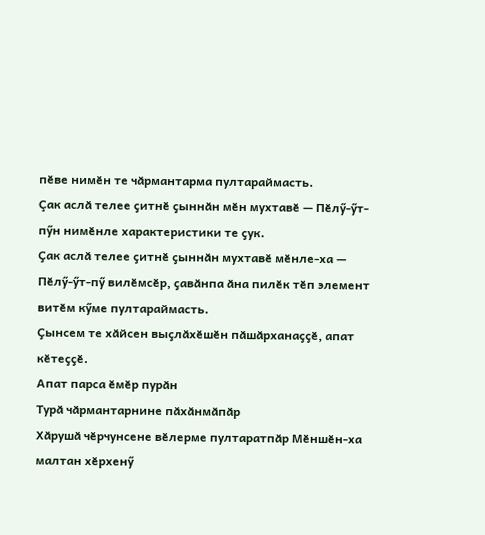пӗве нимӗн те чӑрмантарма пултараймасть.
Çак аслӑ телее ҫитнӗ ҫыннӑн мӗн мухтавӗ — Пӗлӳ-ӳт-пӳн нимӗнле характеристики те ҫук.
Ҫак аслӑ телее ҫитнӗ ҫыннӑн мухтавӗ мӗнле-ха — Пӗлӳ-ӳт-пӳ вилӗмсӗр, ҫавӑнпа ӑна пилӗк тӗп элемент витӗм кӳме пултараймасть.
Ҫынсем те хӑйсен выҫлӑхӗшӗн пӑшӑрханаҫҫӗ, апат кӗтеҫҫӗ.
Апат парса ӗмӗр пурӑн
Турӑ чӑрмантарнине пӑхӑнмӑпӑр
Хӑрушӑ чӗрчунсене вӗлерме пултаратпӑр Мӗншӗн-ха малтан хӗрхенӳ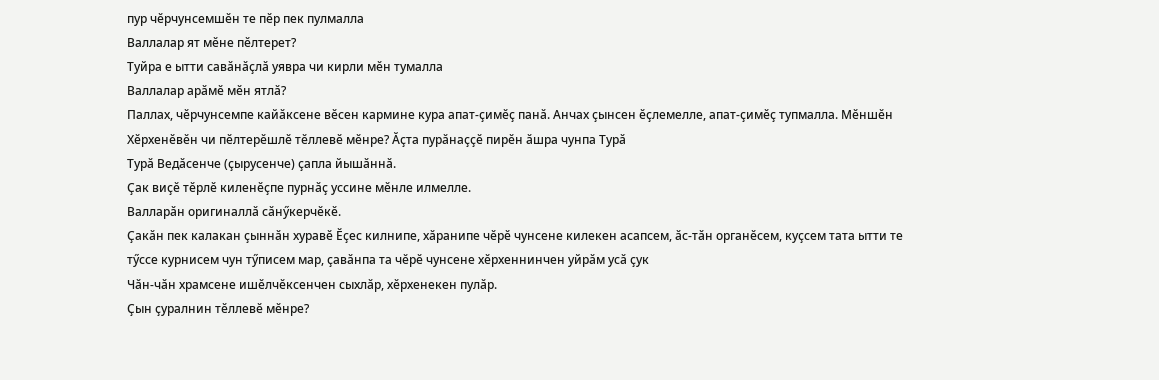пур чӗрчунсемшӗн те пӗр пек пулмалла
Валлалар ят мӗне пӗлтерет?
Туйра е ытти савӑнӑҫлӑ уявра чи кирли мӗн тумалла
Валлалар арӑмӗ мӗн ятлӑ?
Паллах, чӗрчунсемпе кайӑксене вӗсен кармине кура апат-ҫимӗҫ панӑ. Анчах ҫынсен ӗҫлемелле, апат-ҫимӗҫ тупмалла. Мӗншӗн
Хӗрхенӗвӗн чи пӗлтерӗшлӗ тӗллевӗ мӗнре? Ӑҫта пурӑнаҫҫӗ пирӗн ӑшра чунпа Турӑ
Турӑ Ведӑсенче (ҫырусенче) ҫапла йышӑннӑ.
Ҫак виҫӗ тӗрлӗ киленӗҫпе пурнӑҫ уссине мӗнле илмелле.
Валларӑн оригиналлӑ сӑнӳкерчӗкӗ.
Ҫакӑн пек калакан ҫыннӑн хуравӗ Ӗҫес килнипе, хӑранипе чӗрӗ чунсене килекен асапсем, ӑс-тӑн органӗсем, куҫсем тата ытти те тӳссе курнисем чун тӳписем мар, ҫавӑнпа та чӗрӗ чунсене хӗрхеннинчен уйрӑм усӑ ҫук
Чӑн-чӑн храмсене ишӗлчӗксенчен сыхлӑр, хӗрхенекен пулӑр.
Ҫын ҫуралнин тӗллевӗ мӗнре?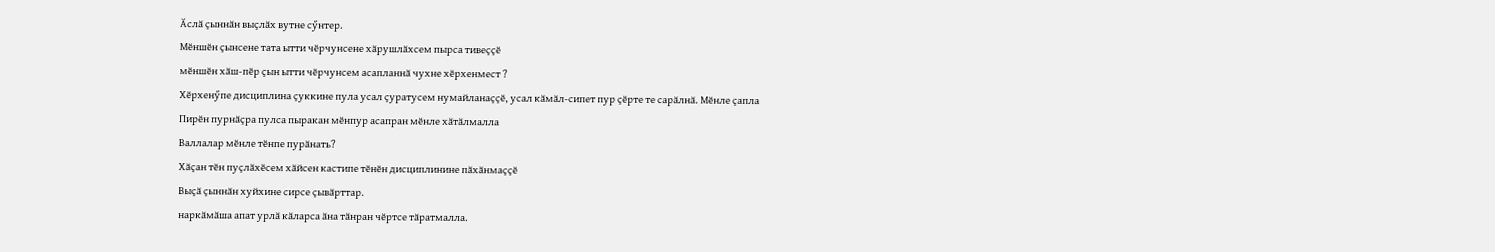Ӑслӑ ҫыннӑн выҫлӑх вутне сӳнтер.
Мӗншӗн ҫынсене тата ытти чӗрчунсене хӑрушлӑхсем пырса тивеҫҫӗ
мӗншӗн хӑш-пӗр ҫын ытти чӗрчунсем асапланнӑ чухне хӗрхенмест ?
Хӗрхенӳпе дисциплина ҫуккине пула усал ҫуратусем нумайланаҫҫӗ, усал кӑмӑл-сипет пур ҫӗрте те сарӑлнӑ. Мӗнле ҫапла
Пирӗн пурнӑҫра пулса пыракан мӗнпур асапран мӗнле хӑтӑлмалла
Валлалар мӗнле тӗнпе пурӑнать?
Хӑҫан тӗн пуҫлӑхӗсем хӑйсен кастипе тӗнӗн дисциплинине пӑхӑнмаҫҫӗ
Выҫӑ ҫыннӑн хуйхине сирсе ҫывӑрттар.
наркӑмӑша апат урлӑ кӑларса ӑна тӑнран чӗртсе тӑратмалла.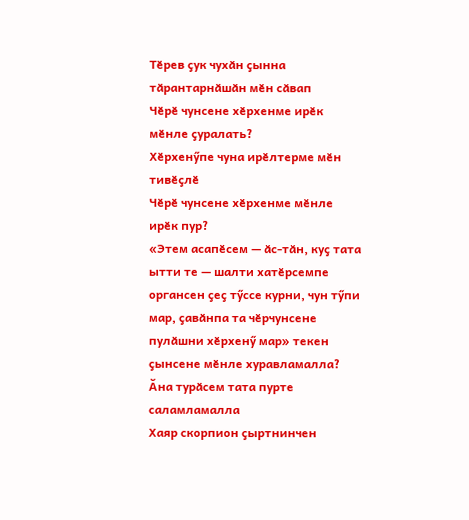Тӗрев ҫук чухӑн ҫынна тӑрантарнӑшӑн мӗн сӑвап
Чӗрӗ чунсене хӗрхенме ирӗк мӗнле ҫуралать?
Хӗрхенӳпе чуна ирӗлтерме мӗн тивӗҫлӗ
Чӗрӗ чунсене хӗрхенме мӗнле ирӗк пур?
«Этем асапӗсем — ӑс-тӑн, куҫ тата ытти те — шалти хатӗрсемпе органсен ҫеҫ тӳссе курни, чун тӳпи мар, ҫавӑнпа та чӗрчунсене пулӑшни хӗрхенӳ мар» текен ҫынсене мӗнле хуравламалла?
Ӑна турӑсем тата пурте саламламалла
Хаяр скорпион ҫыртнинчен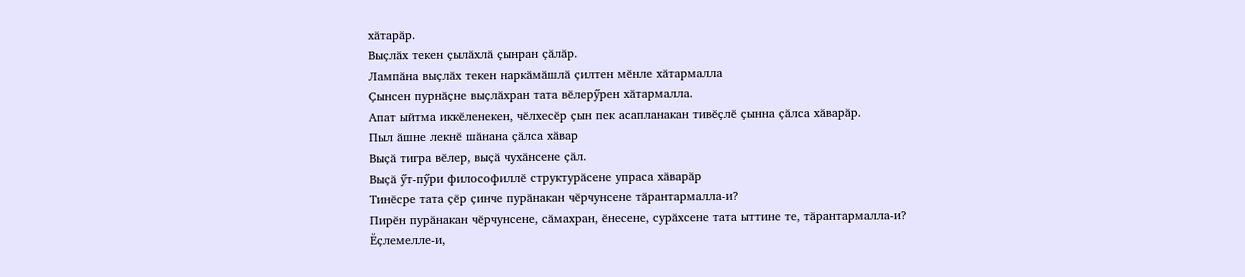хӑтарӑр.
Выҫлӑх текен ҫылӑхлӑ ҫынран ҫӑлӑр.
Лампӑна выҫлӑх текен наркӑмӑшлӑ ҫилтен мӗнле хӑтармалла
Ҫынсен пурнӑҫне выҫлӑхран тата вӗлерӳрен хӑтармалла.
Апат ыйтма иккӗленекен, чӗлхесӗр ҫын пек асапланакан тивӗҫлӗ ҫынна ҫӑлса хӑварӑр.
Пыл ӑшне лекнӗ шӑнана ҫӑлса хӑвар
Выҫӑ тигра вӗлер, выҫӑ чухӑнсене ҫӑл.
Выҫӑ ӳт-пӳри философиллӗ структурӑсене упраса хӑварӑр
Тинӗсре тата ҫӗр ҫинче пурӑнакан чӗрчунсене тӑрантармалла-и?
Пирӗн пурӑнакан чӗрчунсене, сӑмахран, ӗнесене, сурӑхсене тата ыттине те, тӑрантармалла-и?
Ӗҫлемелле-и,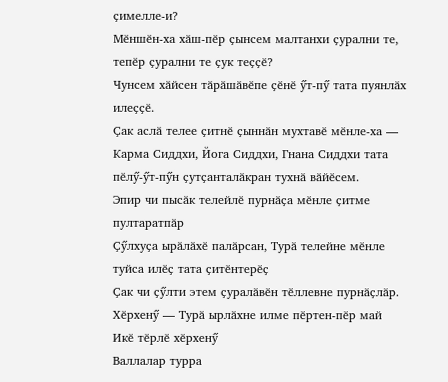ҫимелле-и?
Мӗншӗн-ха хӑш-пӗр ҫынсем малтанхи ҫурални те, тепӗр ҫурални те ҫук теҫҫӗ?
Чунсем хӑйсен тӑрӑшӑвӗпе ҫӗнӗ ӳт-пӳ тата пуянлӑх илеҫҫӗ.
Ҫак аслӑ телее ҫитнӗ ҫыннӑн мухтавӗ мӗнле-ха — Карма Сиддхи, Йога Сиддхи, Гнана Сиддхи тата пӗлӳ-ӳт-пӳн ҫутҫанталӑкран тухнӑ вӑйӗсем.
Эпир чи пысӑк телейлӗ пурнӑҫа мӗнле ҫитме пултаратпӑр
Ҫӳлхуҫа ырӑлӑхӗ палӑрсан, Турӑ телейне мӗнле туйса илӗҫ тата ҫитӗнтерӗҫ
Ҫак чи ҫӳлти этем ҫуралӑвӗн тӗллевне пурнӑҫлӑр.
Хӗрхенӳ — Турӑ ырлӑхне илме пӗртен-пӗр май
Икӗ тӗрлӗ хӗрхенӳ
Валлалар турра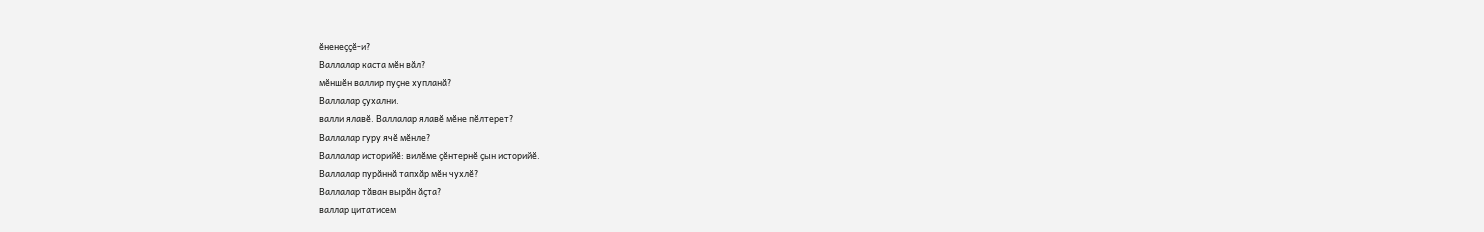ӗненеҫҫӗ-и?
Валлалар каста мӗн вӑл?
мӗншӗн валлир пуҫне хупланӑ?
Валлалар ҫухални.
валли ялавӗ. Валлалар ялавӗ мӗне пӗлтерет?
Валлалар гуру ячӗ мӗнле?
Валлалар историйӗ: вилӗме ҫӗнтернӗ ҫын историйӗ.
Валлалар пурӑннӑ тапхӑр мӗн чухлӗ?
Валлалар тӑван вырӑн ӑҫта?
валлар цитатисем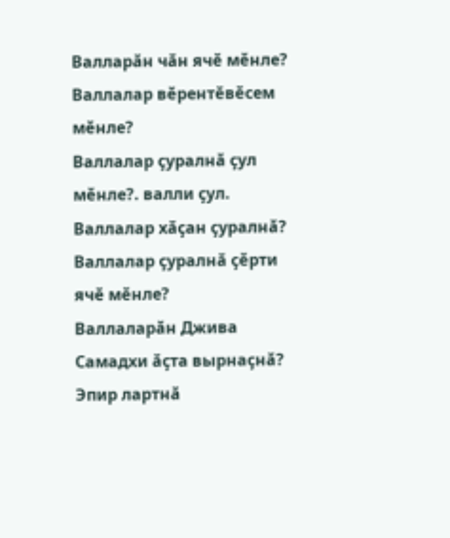Валларӑн чӑн ячӗ мӗнле?
Валлалар вӗрентӗвӗсем мӗнле?
Валлалар ҫуралнӑ ҫул мӗнле?. валли ҫул.
Валлалар хӑҫан ҫуралнӑ?
Валлалар ҫуралнӑ ҫӗрти ячӗ мӗнле?
Валлаларӑн Джива Самадхи ӑҫта вырнаҫнӑ?
Эпир лартнӑ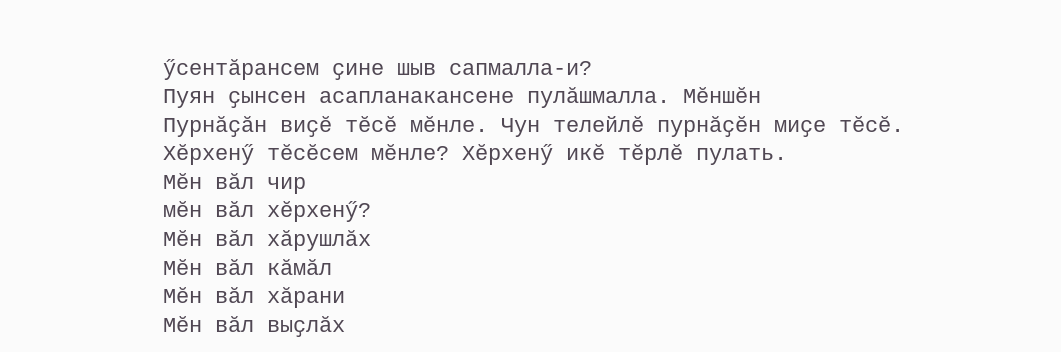ӳсентӑрансем ҫине шыв сапмалла-и?
Пуян ҫынсен асапланакансене пулӑшмалла. Мӗншӗн
Пурнӑҫӑн виҫӗ тӗсӗ мӗнле. Чун телейлӗ пурнӑҫӗн миҫе тӗсӗ.
Хӗрхенӳ тӗсӗсем мӗнле? Хӗрхенӳ икӗ тӗрлӗ пулать.
Мӗн вӑл чир
мӗн вӑл хӗрхенӳ?
Мӗн вӑл хӑрушлӑх
Мӗн вӑл кӑмӑл
Мӗн вӑл хӑрани
Мӗн вӑл выҫлӑх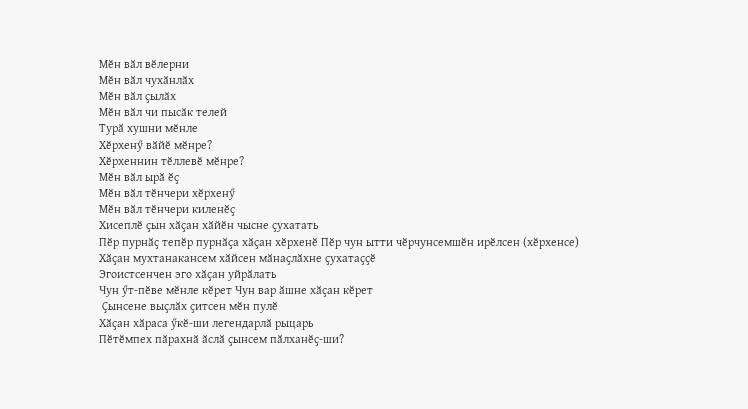Мӗн вӑл вӗлерни
Мӗн вӑл чухӑнлӑх
Мӗн вӑл ҫылӑх
Мӗн вӑл чи пысӑк телей
Турӑ хушни мӗнле
Хӗрхенӳ вӑйӗ мӗнре?
Хӗрхеннин тӗллевӗ мӗнре?
Мӗн вӑл ырӑ ӗҫ
Мӗн вӑл тӗнчери хӗрхенӳ
Мӗн вӑл тӗнчери киленӗҫ
Хисеплӗ ҫын хӑҫан хӑйӗн чысне ҫухатать
Пӗр пурнӑҫ тепӗр пурнӑҫа хӑҫан хӗрхенӗ Пӗр чун ытти чӗрчунсемшӗн ирӗлсен (хӗрхенсе)
Хӑҫан мухтанакансем хӑйсен мӑнаҫлӑхне ҫухатаҫҫӗ
Эгоистсенчен эго хӑҫан уйрӑлать
Чун ӳт-пӗве мӗнле кӗрет Чун вар ӑшне хӑҫан кӗрет
 Ҫынсене выҫлӑх ҫитсен мӗн пулӗ
Хӑҫан хӑраса ӳкӗ-ши легендарлӑ рыцарь
Пӗтӗмпех пӑрахнӑ ӑслӑ ҫынсем пӑлханӗҫ-ши?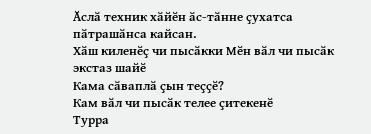Ӑслӑ техник хӑйӗн ӑс-тӑнне ҫухатса пӑтрашӑнса кайсан.
Хӑш киленӗҫ чи пысӑкки Мӗн вӑл чи пысӑк экстаз шайӗ
Кама сӑваплӑ ҫын теҫҫӗ?
Кам вӑл чи пысӑк телее ҫитекенӗ
Турра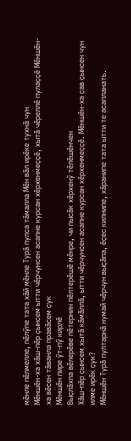мӗнле пӗлмелле, пӗлӳпе тата хӑй мӗнле Турӑ пулса тӑмалла Мӗн вӑл ирӗке тухнӑ чун
Мӗншӗн-ха хӑш-пӗр ҫынсем ытти чӗрчунсен асапне курсан хӗрхенмеҫҫӗ, хытӑ чӗреллӗ пулаҫҫӗ Мӗншӗн-ха вӗсен тӑванла правӑсем ҫук
Мӗншӗн пире ӳт-пӳ кирлӗ
Выҫлӑхпа вӗлерӗве пӗтернин пӗлтерӗшӗ мӗнре, чи пысӑк хӗрхенӳ тӗлӗшӗнчен
Хӑш-пӗр ҫынсем хытӑ кӑмӑллӑ, ытти чӗрчунсен асапне курсан хӗрхенмеҫҫӗ. Мӗншӗн-ха ҫав ҫынсен чун илме ирӗк ҫук?
Мӗншӗн Турӑ пултарнӑ нумай чӗрчун выҫӑпа, ӗҫес килнипе, хӑранипе тата ытти те асапланать.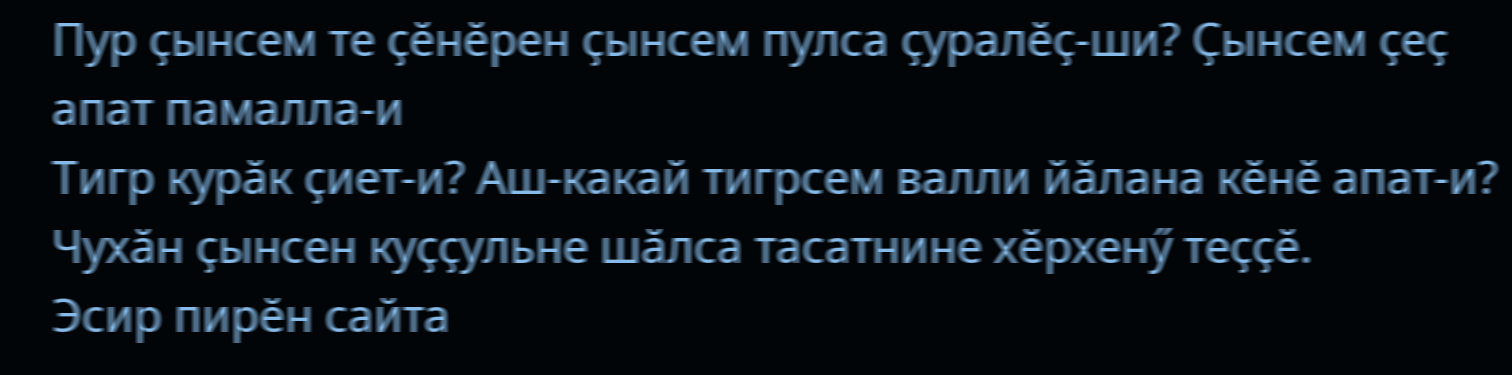Пур ҫынсем те ҫӗнӗрен ҫынсем пулса ҫуралӗҫ-ши? Ҫынсем ҫеҫ апат памалла-и
Тигр курӑк ҫиет-и? Аш-какай тигрсем валли йӑлана кӗнӗ апат-и?
Чухӑн ҫынсен куҫҫульне шӑлса тасатнине хӗрхенӳ теҫҫӗ.
Эсир пирӗн сайта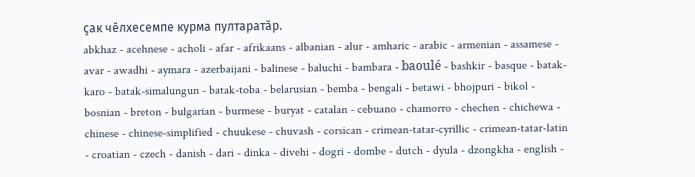ҫак чӗлхесемпе курма пултаратӑр.
abkhaz - acehnese - acholi - afar - afrikaans - albanian - alur - amharic - arabic - armenian - assamese - avar - awadhi - aymara - azerbaijani - balinese - baluchi - bambara - baoulé - bashkir - basque - batak-karo - batak-simalungun - batak-toba - belarusian - bemba - bengali - betawi - bhojpuri - bikol - bosnian - breton - bulgarian - burmese - buryat - catalan - cebuano - chamorro - chechen - chichewa - chinese - chinese-simplified - chuukese - chuvash - corsican - crimean-tatar-cyrillic - crimean-tatar-latin - croatian - czech - danish - dari - dinka - divehi - dogri - dombe - dutch - dyula - dzongkha - english -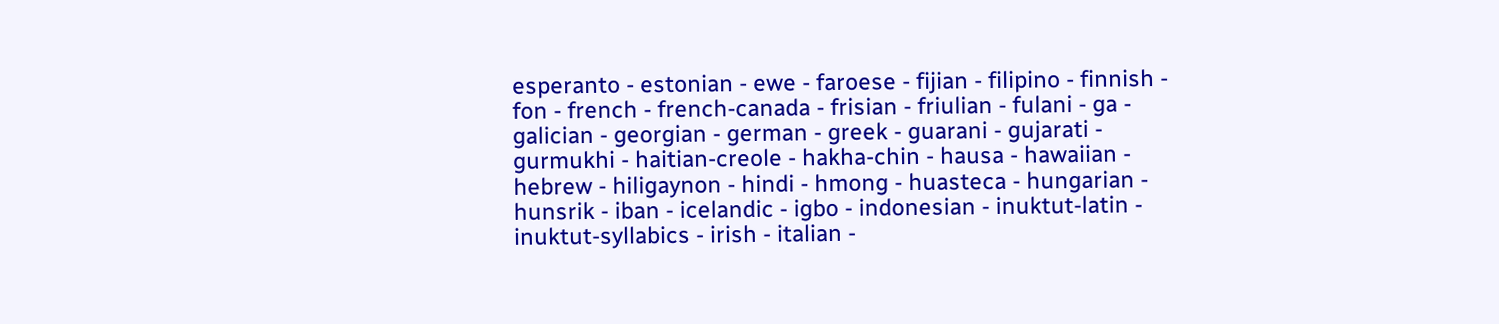esperanto - estonian - ewe - faroese - fijian - filipino - finnish - fon - french - french-canada - frisian - friulian - fulani - ga - galician - georgian - german - greek - guarani - gujarati - gurmukhi - haitian-creole - hakha-chin - hausa - hawaiian - hebrew - hiligaynon - hindi - hmong - huasteca - hungarian - hunsrik - iban - icelandic - igbo - indonesian - inuktut-latin - inuktut-syllabics - irish - italian -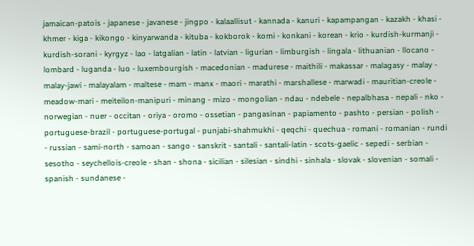jamaican-patois - japanese - javanese - jingpo - kalaallisut - kannada - kanuri - kapampangan - kazakh - khasi - khmer - kiga - kikongo - kinyarwanda - kituba - kokborok - komi - konkani - korean - krio - kurdish-kurmanji - kurdish-sorani - kyrgyz - lao - latgalian - latin - latvian - ligurian - limburgish - lingala - lithuanian - llocano - lombard - luganda - luo - luxembourgish - macedonian - madurese - maithili - makassar - malagasy - malay - malay-jawi - malayalam - maltese - mam - manx - maori - marathi - marshallese - marwadi - mauritian-creole - meadow-mari - meiteilon-manipuri - minang - mizo - mongolian - ndau - ndebele - nepalbhasa - nepali - nko - norwegian - nuer - occitan - oriya - oromo - ossetian - pangasinan - papiamento - pashto - persian - polish - portuguese-brazil - portuguese-portugal - punjabi-shahmukhi - qeqchi - quechua - romani - romanian - rundi - russian - sami-north - samoan - sango - sanskrit - santali - santali-latin - scots-gaelic - sepedi - serbian - sesotho - seychellois-creole - shan - shona - sicilian - silesian - sindhi - sinhala - slovak - slovenian - somali - spanish - sundanese -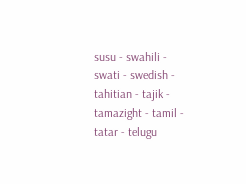susu - swahili - swati - swedish - tahitian - tajik - tamazight - tamil - tatar - telugu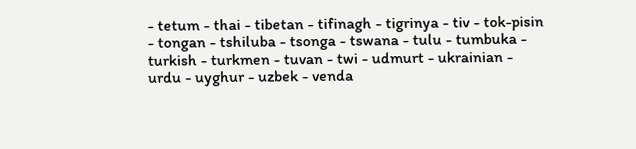- tetum - thai - tibetan - tifinagh - tigrinya - tiv - tok-pisin - tongan - tshiluba - tsonga - tswana - tulu - tumbuka - turkish - turkmen - tuvan - twi - udmurt - ukrainian - urdu - uyghur - uzbek - venda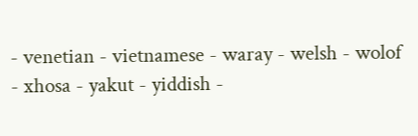- venetian - vietnamese - waray - welsh - wolof - xhosa - yakut - yiddish -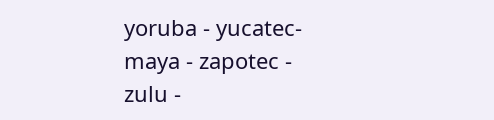yoruba - yucatec-maya - zapotec - zulu -